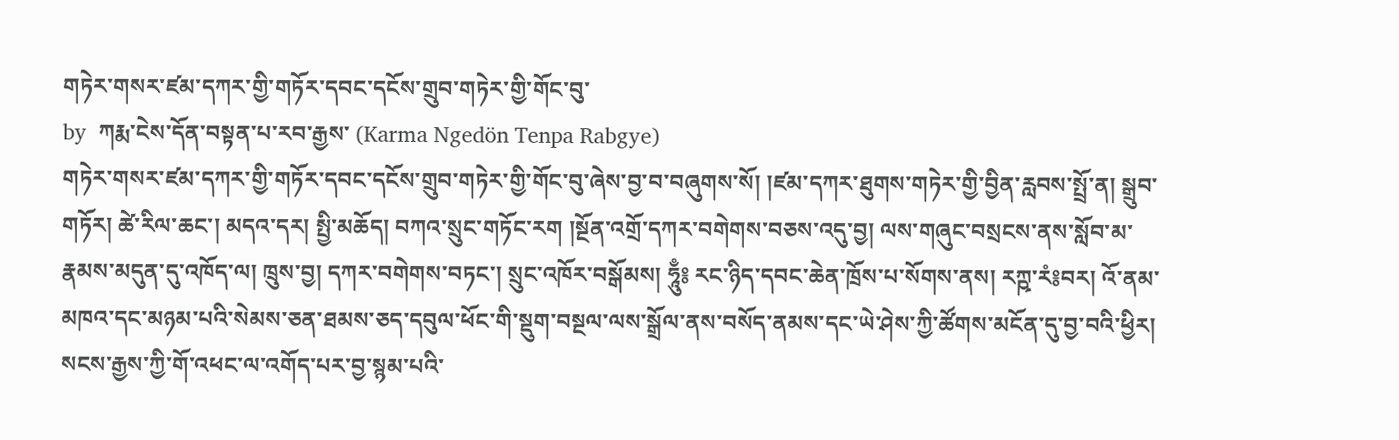གཏེར་གསར་ཛམ་དཀར་གྱི་གཏོར་དབང་དངོས་གྲུབ་གཏེར་གྱི་གོང་བུ་
by  ཀརྨ་ངེས་དོན་བསྟན་པ་རབ་རྒྱས་ (Karma Ngedön Tenpa Rabgye)
གཏེར་གསར་ཛམ་དཀར་གྱི་གཏོར་དབང་དངོས་གྲུབ་གཏེར་གྱི་གོང་བུ་ཞེས་བྱ་བ་བཞུགས་སོ། །ཛམ་དཀར་ཐུགས་གཏེར་གྱི་བྱིན་རླབས་སྤྲོ་ན། སྒྲུབ་གཏོར། ཚེ་རིལ་ཆང་། མདའ་དར། སྤྱི་མཆོད། བཀའ་སྲུང་གཏོང་རག །སྔོན་འགྲོ་དཀར་བགེགས་བཅས་འདུ་བྱ། ལས་གཞུང་བསྲངས་ནས་སློབ་མ་རྣམས་མདུན་དུ་འཁོད་ལ། ཁྲུས་བྱ། དཀར་བགེགས་བཏང་། སྲུང་འཁོར་བསྒོམས། ཧཱུྃ༔ རང་ཉིད་དབང་ཆེན་ཁྲོས་པ་སོགས་ནས། རཀྵ་རཾ༔བར། འོ་ནམ་མཁའ་དང་མཉམ་པའི་སེམས་ཅན་ཐམས་ཅད་དབུལ་ཕོང་གི་སྡུག་བསྔལ་ལས་སྒྲོལ་ནས་བསོད་ནམས་དང་ཡེ་ཤེས་ཀྱི་ཚོགས་མངོན་དུ་བྱ་བའི་ཕྱིར། སངས་རྒྱས་ཀྱི་གོ་འཕང་ལ་འགོད་པར་བྱ་སྙམ་པའི་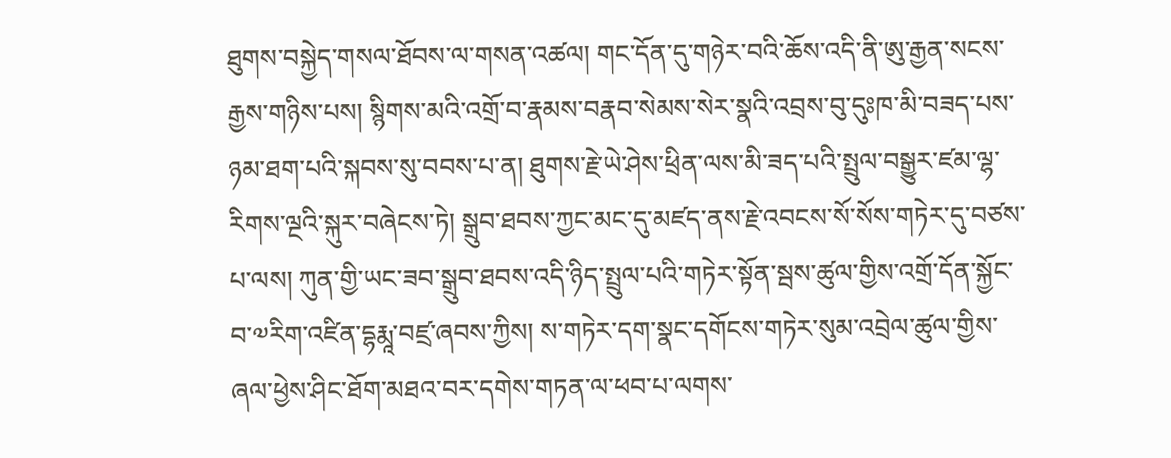ཐུགས་བསྐྱེད་གསལ་ཐོབས་ལ་གསན་འཚལ། གང་དོན་དུ་གཉེར་བའི་ཆོས་འདི་ནི་ཨུ་རྒྱན་སངས་རྒྱས་གཉིས་པས། སྙིགས་མའི་འགྲོ་བ་རྣམས་བརྣབ་སེམས་སེར་སྣའི་འབྲས་བུ་དུཿཁ་མི་བཟད་པས་ཉམ་ཐག་པའི་སྐབས་སུ་བབས་པ་ན། ཐུགས་རྗེ་ཡེ་ཤེས་ཕྲིན་ལས་མི་ཟད་པའི་སྤྲུལ་བསྒྱུར་ཛམ་ལྷ་རིགས་ལྔའི་སྐུར་བཞེངས་ཏེ། སྒྲུབ་ཐབས་ཀྱང་མང་དུ་མཛད་ནས་རྗེ་འབངས་སོ་སོས་གཏེར་དུ་བཙས་པ་ལས། ཀུན་གྱི་ཡང་ཟབ་སྒྲུབ་ཐབས་འདི་ཉིད་སྤྲུལ་པའི་གཏེར་སྟོན་སྦས་ཚུལ་གྱིས་འགྲོ་དོན་སྐྱོང་བ་༧རིག་འཛིན་དྷརྨཱ་བཛྲ་ཞབས་ཀྱིས། ས་གཏེར་དག་སྣང་དགོངས་གཏེར་སུམ་འབྲེལ་ཚུལ་གྱིས་ཞལ་ཕྱེས་ཤིང་ཐོག་མཐའ་བར་དགེས་གཏན་ལ་ཕབ་པ་ལགས་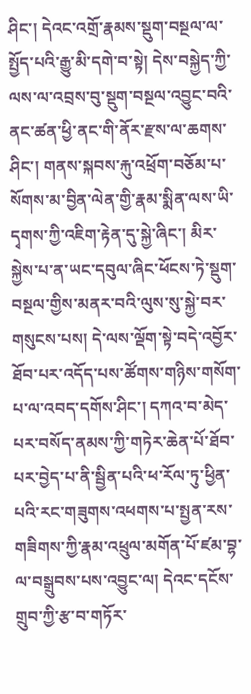ཤིང་། དེའང་འགྲོ་རྣམས་སྡུག་བསྔལ་ལ་སྤྱོད་པའི་རྒྱུ་མི་དགེ་བ་སྟེ། དེས་བསྐྱེད་ཀྱི་ལས་ལ་འབྲས་བུ་སྡུག་བསྔལ་འབྱུང་བའི་ནང་ཚན་ཕྱི་ནང་གི་ནོར་རྫས་ལ་ཆགས་ཤིང་། གནས་སྐབས་རྐུ་འཕྲོག་བཅོམ་པ་སོགས་མ་བྱིན་ལེན་གྱི་རྣམ་སྨིན་ལས་ཡི་དྭགས་ཀྱི་འཇིག་རྟེན་དུ་སྐྱེ་ཞིང་། མིར་སྐྱེས་པ་ན་ཡང་དབུལ་ཞིང་ཕོངས་ཏེ་སྡུག་བསྔལ་གྱིས་མནར་བའི་ལུས་སུ་སྐྱེ་བར་གསུངས་པས། དེ་ལས་ལྡོག་སྟེ་བདེ་འབྱོར་ཐོབ་པར་འདོད་པས་ཚོགས་གཉིས་གསོག་པ་ལ་འབད་དགོས་ཤིང་། དཀའ་བ་མེད་པར་བསོད་ནམས་ཀྱི་གཏེར་ཆེན་པོ་ཐོབ་པར་བྱེད་པ་ནི་སྦྱིན་པའི་ཕ་རོལ་ཏུ་ཕྱིན་པའི་རང་གཟུགས་འཕགས་པ་སྤྱན་རས་གཟིགས་ཀྱི་རྣམ་འཕྲུལ་མགོན་པོ་ཛམ་བྷ་ལ་བསྒྲུབས་པས་འབྱུང་ལ། དེའང་དངོས་གྲུབ་ཀྱི་རྩ་བ་གཏོར་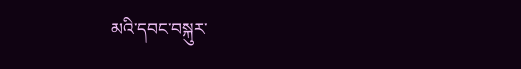མའི་དབང་བསྐུར་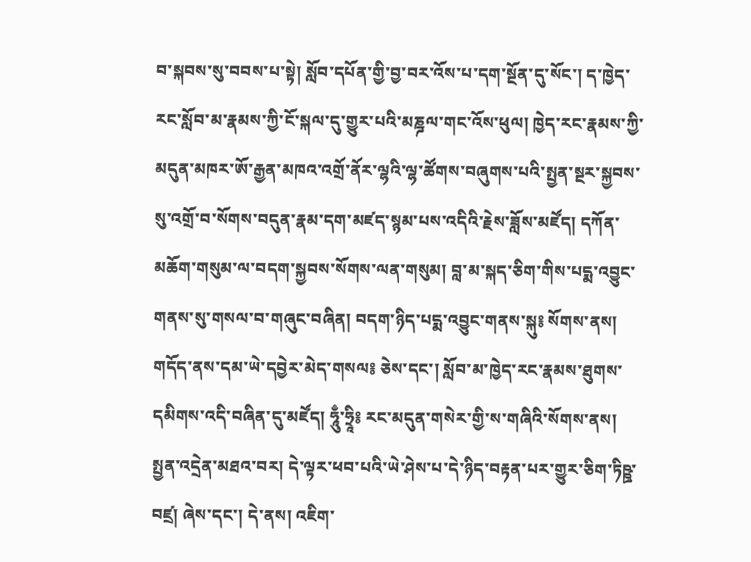བ་སྐབས་སུ་བབས་པ་སྟེ། སློབ་དཔོན་གྱི་བྱ་བར་འོས་པ་དག་སྔོན་དུ་སོང་། ད་ཁྱེད་རང་སློབ་མ་རྣམས་ཀྱི་ངོ་སྐལ་དུ་གྱུར་པའི་མཎྜལ་གང་འོས་ཕུལ། ཁྱེད་རང་རྣམས་ཀྱི་མདུན་མཁར་ཨོ་རྒྱན་མཁའ་འགྲོ་ནོར་ལྷའི་ལྷ་ཚོགས་བཞུགས་པའི་སྤྱན་སྔར་སྐྱབས་སུ་འགྲོ་བ་སོགས་བདུན་རྣམ་དག་མཛད་སྙམ་པས་འདིའི་རྗེས་ཟློས་མཛོད། དཀོན་མཆོག་གསུམ་ལ་བདག་སྐྱབས་སོགས་ལན་གསུམ། བླ་མ་སྐད་ཅིག་གིས་པདྨ་འབྱུང་གནས་སུ་གསལ་བ་གཞུང་བཞིན། བདག་ཉིད་པདྨ་འབྱུང་གནས་སྐུ༔ སོགས་ནས། གདོད་ནས་དམ་ཡེ་དབྱེར་མེད་གསལ༔ ཅེས་དང་། སློབ་མ་ཁྱེད་རང་རྣམས་ཐུགས་དམིགས་འདི་བཞིན་དུ་མཛོད། ཧཱུྃ་ཧྲཱི༔ རང་མདུན་གསེར་གྱི་ས་གཞིའི་སོགས་ནས། སྤྱན་འདྲེན་མཐའ་བར། དེ་ལྟར་ཕབ་པའི་ཡེ་ཤེས་པ་དེ་ཉིད་བརྟན་པར་གྱུར་ཅིག་ཏིཥྛ་བཛྲ། ཞེས་དང་། དེ་ནས། འཇིག་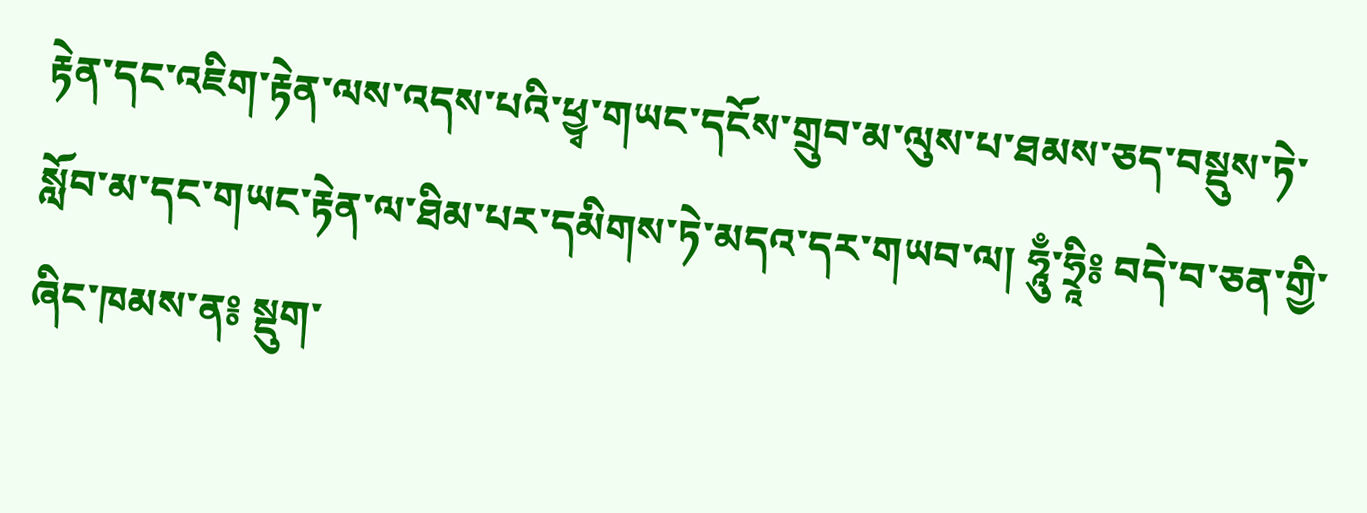རྟེན་དང་འཇིག་རྟེན་ལས་འདས་པའི་ཕྱྭ་གཡང་དངོས་གྲུབ་མ་ལུས་པ་ཐམས་ཅད་བསྡུས་ཏེ་སློབ་མ་དང་གཡང་རྟེན་ལ་ཐིམ་པར་དམིགས་ཏེ་མདའ་དར་གཡབ་ལ། ཧཱུྃ་ཧྲཱི༔ བདེ་བ་ཅན་གྱི་ཞིང་ཁམས་ན༔ སྡུག་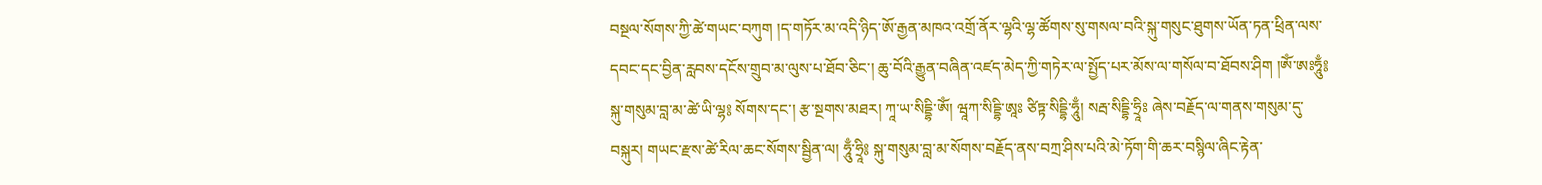བསྔལ་སོགས་ཀྱི་ཚེ་གཡང་བཀུག །ད་གཏོར་མ་འདི་ཉིད་ཨོ་རྒྱན་མཁའ་འགྲོ་ནོར་ལྷའི་ལྷ་ཚོགས་སུ་གསལ་བའི་སྐུ་གསུང་ཐུགས་ཡོན་ཏན་ཕྲིན་ལས་དབང་དང་བྱིན་རླབས་དངོས་གྲུབ་མ་ལུས་པ་ཐོབ་ཅིང་། ཆུ་བོའི་རྒྱུན་བཞིན་འཛད་མེད་ཀྱི་གཏེར་ལ་སྤྱོད་པར་མོས་ལ་གསོལ་བ་ཐོབས་ཤིག །ཨོཾ་ཨཿཧཱུྃ༔ སྐུ་གསུམ་བླ་མ་ཚེ་ཡི་ལྷ༔ སོགས་དང་། རྩ་སྔགས་མཐར། ཀཱ་ཡ་སིདྡྷི་ཨོཾ། ཝཱཀ་སིདྡྷི་ཨཱཿ ཙིཏྟ་སིདྡྷི་ཧཱུྃ། སརྦ་སིདྡྷི་ཧྲཱིཿ ཞེས་བརྗོད་ལ་གནས་གསུམ་དུ་བསྐུར། གཡང་རྫས་ཚེ་རིལ་ཆང་སོགས་སྦྱིན་ལ། ཧཱུྃ་ཧྲཱི༔ སྐུ་གསུམ་བླ་མ་སོགས་བརྗོད་ནས་བཀྲ་ཤིས་པའི་མེ་ཏོག་གི་ཆར་བསྙིལ་ཞིང་རྟེན་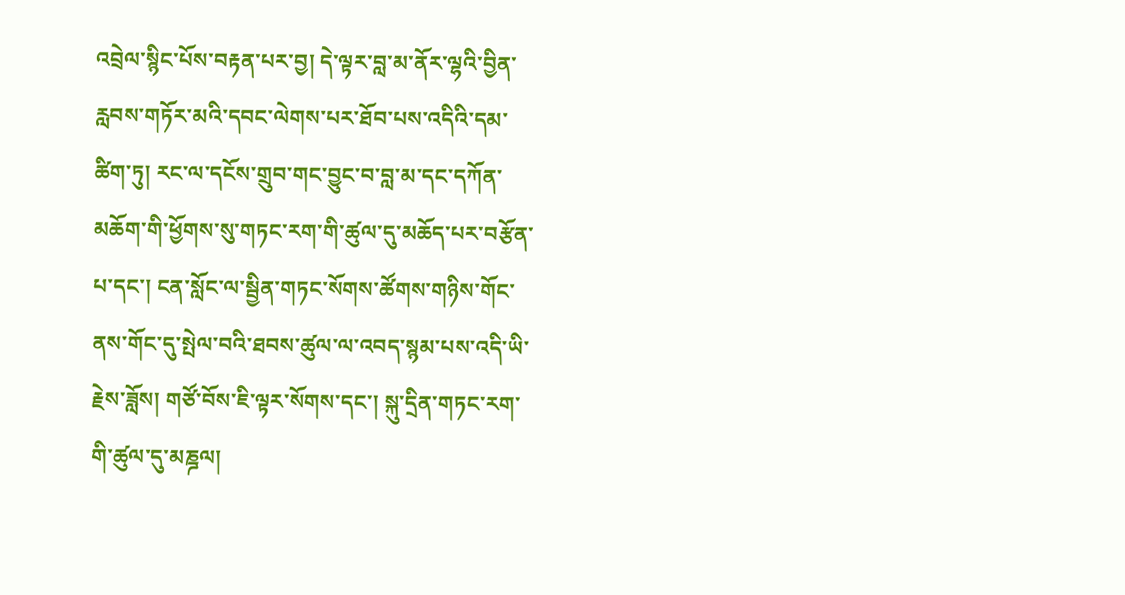འབྲེལ་སྙིང་པོས་བརྟན་པར་བྱ། དེ་ལྟར་བླ་མ་ནོར་ལྷའི་བྱིན་རླབས་གཏོར་མའི་དབང་ལེགས་པར་ཐོབ་པས་འདིའི་དམ་ཚིག་ཏུ། རང་ལ་དངོས་གྲུབ་གང་བྱུང་བ་བླ་མ་དང་དཀོན་མཆོག་གི་ཕྱོགས་སུ་གཏང་རག་གི་ཚུལ་དུ་མཆོད་པར་བརྩོན་པ་དང་། ངན་སློང་ལ་སྦྱིན་གཏང་སོགས་ཚོགས་གཉིས་གོང་ནས་གོང་དུ་སྤེལ་བའི་ཐབས་ཚུལ་ལ་འབད་སྙམ་པས་འདི་ཡི་རྗེས་ཟློས། གཙོ་བོས་ཇི་ལྟར་སོགས་དང་། སྐུ་དྲིན་གཏང་རག་གི་ཚུལ་དུ་མཎྜལ།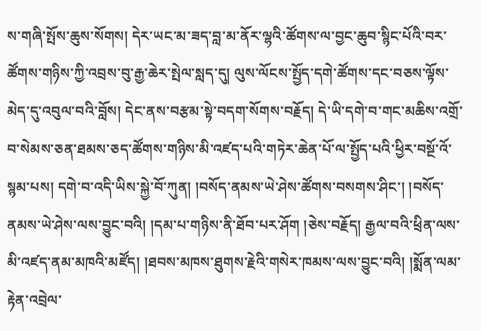ས་གཞི་སྤོས་ཆུས་སོགས། དེར་ཡང་མ་ཟད་བླ་མ་ནོར་ལྷའི་ཚོགས་ལ་བྱང་ཆུབ་སྙིང་པོའི་བར་ཚོགས་གཉིས་ཀྱི་འབྲས་བུ་རྒྱ་ཆེར་སྤེལ་སླད་དུ། ལུས་ལོངས་སྤྱོད་དགེ་ཚོགས་དང་བཅས་ལྟོས་མེད་དུ་འབུལ་བའི་བློས། དེང་ནས་བརྩམ་སྟེ་བདག་སོགས་བརྗོད། དེ་ཡི་དགེ་བ་གང་མཆིས་འགྲོ་བ་སེམས་ཅན་ཐམས་ཅད་ཚོགས་གཉིས་མི་འཛད་པའི་གཏེར་ཆེན་པོ་ལ་སྤྱོད་པའི་ཕྱིར་བསྔོ་འོ་སྙམ་པས། དགེ་བ་འདི་ཡིས་སྐྱེ་བོ་ཀུན། །བསོད་ནམས་ཡེ་ཤེས་ཚོགས་བསགས་ཤིང་། །བསོད་ནམས་ཡེ་ཤེས་ལས་བྱུང་བའི། །དམ་པ་གཉིས་ནི་ཐོབ་པར་ཤོག །ཅེས་བརྗོད། རྒྱལ་བའི་ཕྲིན་ལས་མི་འཛད་ནམ་མཁའི་མཛོད། །ཐབས་མཁས་ཐུགས་རྗེའི་གསེར་ཁམས་ལས་བྱུང་བའི། །སྨོན་ལམ་རྟེན་འབྲེལ་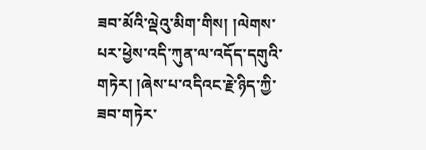ཟབ་མོའི་ལྡེའུ་མིག་གིས། །ལེགས་པར་ཕྱེས་འདི་ཀུན་ལ་འདོད་དགུའི་གཏེར། །ཞེས་པ་འདིའང་རྗེ་ཉིད་ཀྱི་ཟབ་གཏེར་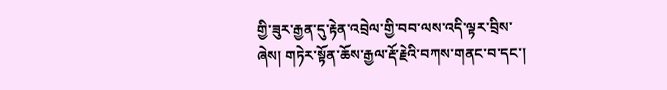གྱི་ཟུར་རྒྱན་དུ་རྟེན་འབྲེལ་གྱི་བབ་ལས་འདི་ལྟར་བྲིས་ཞེས། གཏེར་སྟོན་ཆོས་རྒྱལ་རྡོ་རྗེའི་བཀས་གནང་བ་དང་།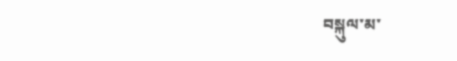བསྐུལ་མ་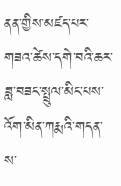ནན་གྱིས་མཛད་པར་གཟའ་ཚེས་དགེ་བའི་ཆར་ཟླ་བཟང་སྤྲུལ་མིང་པས་འོག་མིན་ཀརྨའི་གདན་ས་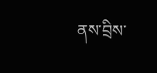ནས་བྲིས་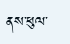ནས་ཕུལ་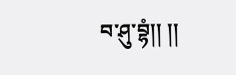བ་ཤུ་བྷཾ།། །།